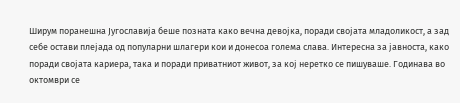Ширум поранешна Југославија беше позната како вечна девојка, поради својата младоликост, а зад себе остави плејада од популарни шлагери кои и донесоа голема слава. Интересна за јавноста, како поради својата кариера, така и поради приватниот живот, за кој неретко се пишуваше. Годинава во октомври се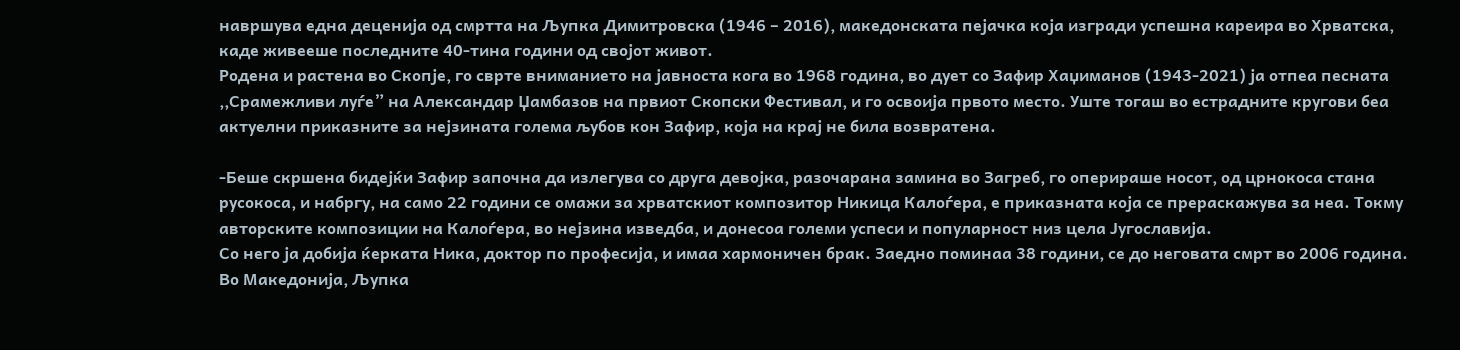навршува една деценија од смртта на Љупка Димитровска (1946 – 2016), македонската пејачка која изгради успешна кареира во Хрватска, каде живееше последните 40-тина години од својот живот.
Родена и растена во Скопје, го сврте вниманието на јавноста кога во 1968 година, во дует со Зафир Хаџиманов (1943-2021) ја отпеа песната ,,Срамежливи луѓе” на Александар Џамбазов на првиот Скопски Фестивал, и го освоија првото место. Уште тогаш во естрадните кругови беа актуелни приказните за нејзината голема љубов кон Зафир, која на крај не била возвратена.

-Беше скршена бидејќи Зафир започна да излегува со друга девојка, разочарана замина во Загреб, го оперираше носот, од црнокоса стана русокоса, и набргу, на само 22 години се омажи за хрватскиот композитор Никица Калоѓера, е приказната која се прераскажува за неа. Токму авторските композиции на Калоѓера, во нејзина изведба, и донесоа големи успеси и популарност низ цела Југославија.
Со него ја добија ќерката Ника, доктор по професија, и имаа хармоничен брак. Заедно поминаа 38 години, се до неговата смрт во 2006 година.
Во Македонија, Љупка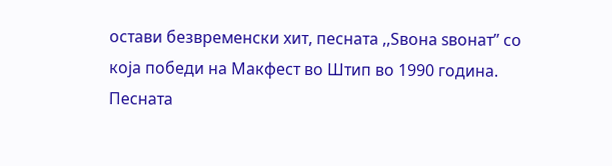остави безвременски хит, песната ,,Ѕвона ѕвонат” со која победи на Макфест во Штип во 1990 година. Песната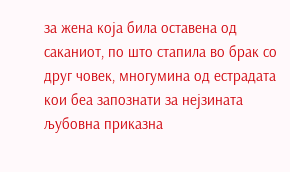за жена која била оставена од саканиот, по што стапила во брак со друг човек, многумина од естрадата кои беа запознати за нејзината љубовна приказна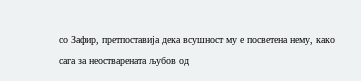со Зафир, претпоставија дека всушност му е посветена нему, како сага за неостварената љубов од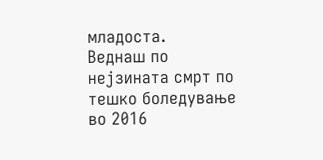младоста.
Веднаш по нејзината смрт по тешко боледување во 2016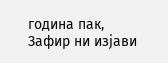година пак, Зафир ни изјави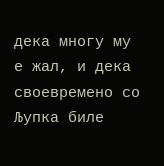дека многу му е жал, и дека своевремено со Љупка биле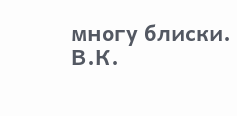многу блиски.
В.К.